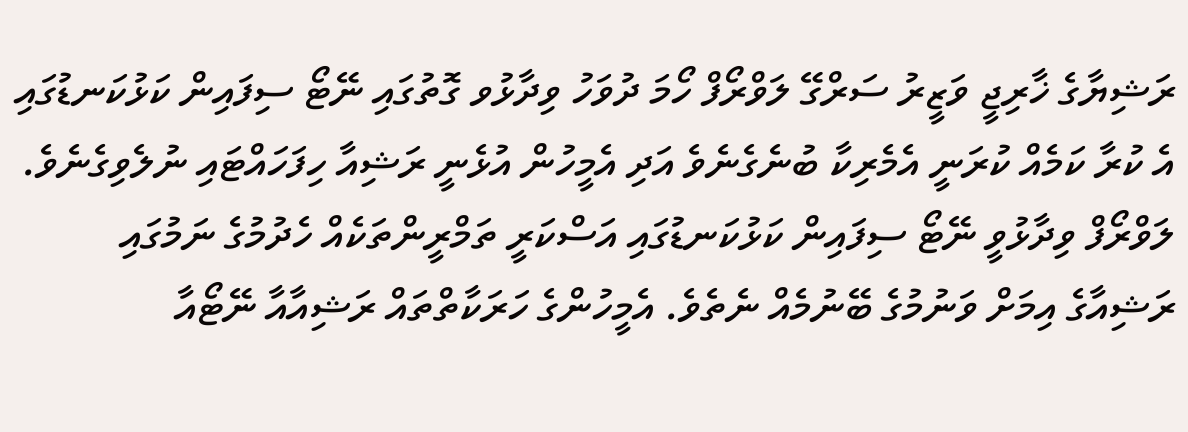ރަޝިޔާގެ ޚާރިޖީ ވަޒީރު ސަރްގޭ ލަވްރޯފް ހޯމަ ދުވަހު ވިދާޅުވ ގޮތުގައި ނޭޓޯ ސިފައިން ކަޅުކަނޑުގައި އެ ކުރާ ކަމެއް ކުރަނީ އެމެރިކާ ބުނެގެނެވެ އަދި އެމީހުން އުޅެނީ ރަޝިއާ ހިފަހައްޓައި ނުލެވިގެނެވެ.
ލަވްރޯފް ވިދާޅުވީ ނޭޓޯ ސިފައިން ކަޅުކަނޑުގައި އަސްކަރީ ތަމްރީންތަކެއް ހެދުމުގެ ނަމުގައި ރަޝިއާގެ އިމަށް ވަނުމުގެ ބޭނުމެއް ނެތެވެ. އެމީހުންގެ ހަރަކާތްތައް ރަޝިއާއާ ނޭޓޯއާ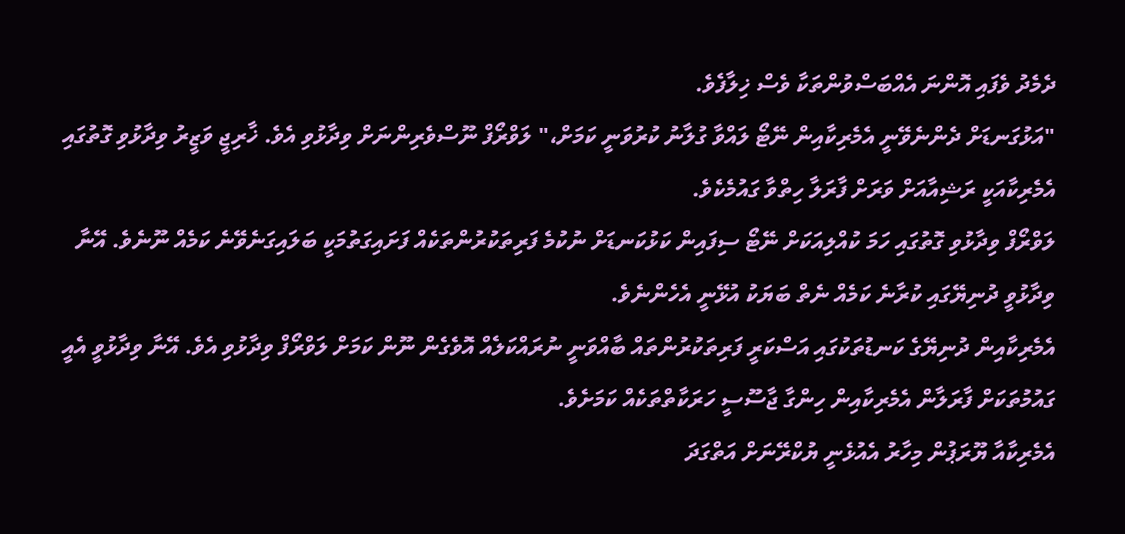ދެމެދު ވެފައި އޮންނަ އެއްބަސްވުންތަކާ ވެސް ޚިލާފެވެ.
"އަޅުގަނޑަށް ދެންނެވޭނީ އެމެރިކާއިން ނޭޓޯ ލައްވާ ގުލާނު ކުރުވަނީ ކަމަށް،" ލަވްރޯފް ނޫސްވެރިންނަށް ވިދާޅުވި އެވެ. ޚާރިޖީ ވަޒީރު ވިދާޅުވި ގޮތުގައި އެމެރިކާއަކީ ރަޝިއާއަށް ވަރަށް ފާރަލާ ހިތްވާ ގައުމެކެވެ.
ލަވްރޯފް ވިދާޅުވި ގޮތުގައި ހަމަ ކުއްލިއަކަށް ނޭޓޯ ސިފައިން ކަޅުކަނޑަށް ނުކުމެ ފަރިތަކުރުންތަކެއް ފަށައިގަތުމަކީ ބަލައިގަނެވޭނެ ކަމެއް ނޫނެވެ. އޭނާ ވިދާޅުވީ ދުނިޔޭގައި ކުރާނެ ކަމެއް ނެތް ބަޔަކު އުޅޭނީ އެހެންނެވެ.
އެމެރިކާއިން ދުނިޔޭގެ ކަނޑުތަކުގައި އަސްކަރީ ފަރިތަކުރުންތައް ބާއްވަނީ ނުރައްކަލެއް އޮވެގެން ނޫން ކަމަށް ލަވްރޯފް ވިދާޅުވި އެވެ. އޭނާ ވިދާޅުވީ އެއީ ގައުމުތަކަށް ފާރަލާން އެމެރިކާއިން ހިންގާ ޖާސޫސީ ހަރަކާތްތަކެއް ކަމަށެވެ.
އެމެރިކާއާ ޔޫރަޕުން މިހާރު އެއުޅެނީ ޔުކްރޭނަށް އަތްގަދަ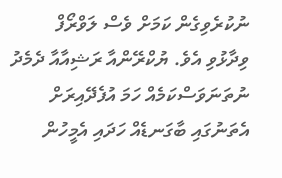ނުކުރެވިގެން ކަމަށް ވެސް ލަވްރޯފް ވިދާޅުވި އެވެ. ޔުކްރޭންއާ ރަޝިއާއާ ދެމެދު ނުތަނަވަސްކަމެއް ހަމަ އުފެދޭއިރަށް އެތަނުގައި ބާގަނޑެއް ހަދައި އެމީހުން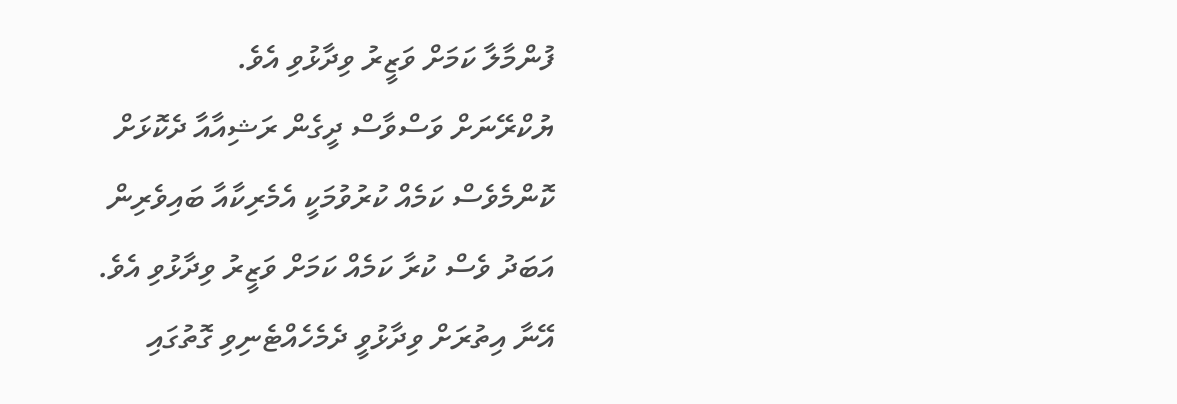ފުންމާލާ ކަމަށް ވަޒީރު ވިދާޅުވި އެވެ.
ޔުކްރޭނަށް ވަސްވާސް ދީގެން ރަޝިއާއާ ދެކޮޅަށް ކޮންމެވެސް ކަމެއް ކުރުވުމަކީ އެމެރިކާއާ ބައިވެރިން އަބަދު ވެސް ކުރާ ކަމެއް ކަމަށް ވަޒީރު ވިދާޅުވި އެވެ. އޭނާ އިތުރަށް ވިދާޅުވީ ދެމެހެއްޓެނިވި ގޮތުގައި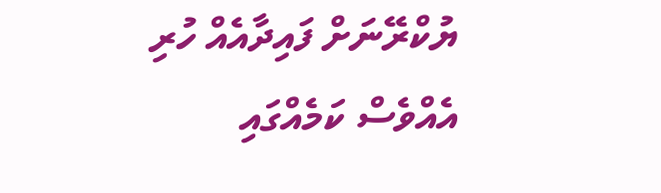ޔުކްރޭނަށް ފައިދާއެއް ހުރި އެއްވެސް ކަމެއްގައި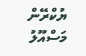ޔުކްރޭން މަސްއޫލު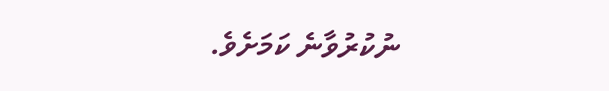ނުކުރުވާނެ ކަމަށެވެ.